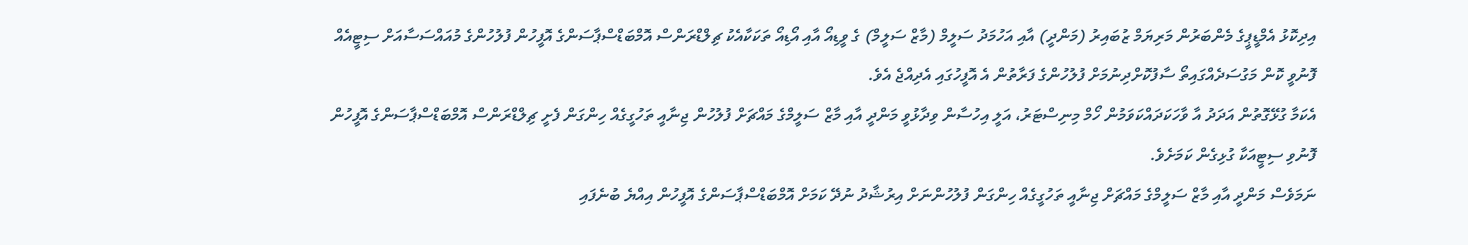އިދިކޮޅު އެމްޑީޕީގެ މެންބަރުން މަރިޔަމް ޒުބައިރު (މަންދީ) އާއި އަހުމަދު ސަލީމް (މާޒް ސަލީމް) ގެ ވީޑިއޯ އާއި އޯޑިއޯ ތަކަކާއެކު ޗިލްޑްރަންސް އޮމްބަޑްސްޕާސަންގެ އޮފީހުން ފުލުހުންގެ މުއައްސަސާއަށް ސިޓީއެއް ފޮނުވީ ކޮން މަގުސަދެއްގައިތޯ ސާފުކޮށްދިނުމަށް ފުލުހުންގެ ފަރާތުން އެ އޮފީހުގައި އެދިއްޖެ އެވެ.
އެކަމާ ގުޅޭގޮތުން އަދަދު އާ ވާހަކަދައްކަވަމުން ހޯމް މިނިސްޓަރު، އަލީ އިހުސާން ވިދާޅުވީ މަންދީ އާއި މާޒް ސަލީމްގެ މައްޗަށް ފުލުހުން ޖިނާއީ ތަހުގީގެއް ހިންގަން ފެށީ ޗިލްޑްރަންސް އޮމްބަޑްސްޕާސަންގެ އޮފީހުން ފޮނުވި ސިޓީއަކާ ގުޅިގެން ކަމަށެވެ.
ނަމަވެސް މަންދީ އާއި މާޒް ސަލީމްގެ މައްޗަށް ޖިނާއީ ތަހުގީގެއް ހިންގަން ފުލުހުންނަށް އިރުޝާދު ނުދޭ ކަމަށް އޮމްބަޑްސްޕާސަންގެ އޮފީހުން އިއްޔެ ބުނެފައި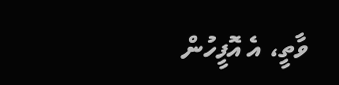ވާތީ، އެ އޮފީހުން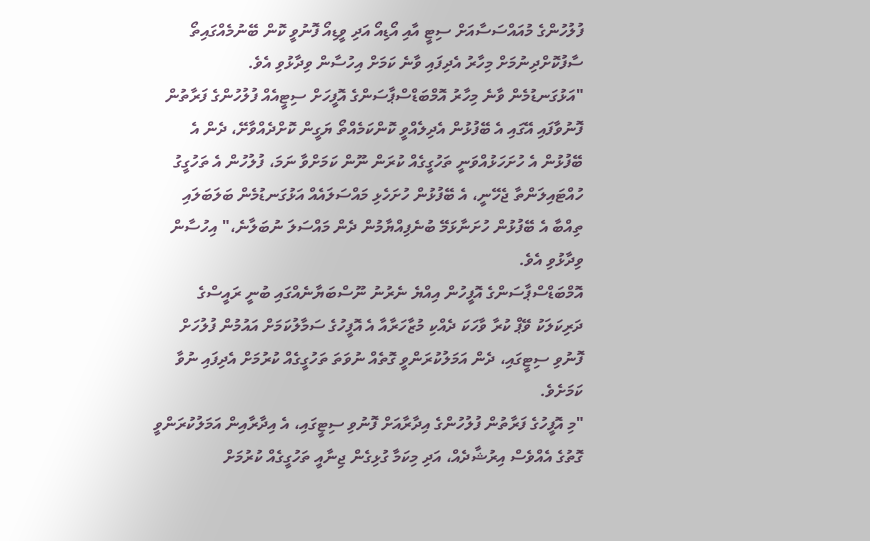ފުލުހުންގެ މުއައްސަސާއަށް ސިޓީ އާއި އޯޑިއޯ އަދި ވީޑިއޯ ފޮނުވީ ކޮން ބޭނުމެއްގައިތޯ ސާފުކޮށްދިނުމަށް މިހާރު އެދިފައި ވާނެ ކަމަށް އިހުސާން ވިދާޅުވި އެވެ.
"އަޅުގަނޑުމެން ވާނެ މިހާރު އޮމްބަޑްސްޕާސަންގެ އޮފީހަށް ސިޓީއެއް ފުލުހުންގެ ފަރާތުން ފޮނުވާފައި އޭގައި އެ ބޭފުޅުން އެދިލެއްވީ ކޮންކަމެއްތޯ ޔަގީން ކޮށްދެއްވާށޭ، ދެން އެ ބޭފުޅުން އެ ހުށަހަޅުއްވަނީ ތަހުގީގެއް ކުރަން ނޫން ކަމަށްވާ ނަމަ، ފުލުހުން އެ ތަހުގީގު ހުއްޓައިލަންތާ ޖެހޭނީ، އެ ބޭފުޅުން ހުށަހެޅި މައްސަލައެއް އަޅުގަނޑުމެން ބަލަބަލައި ތިއްބާ އެ ބޭފުޅުން ހުށަނާޅަމޭ ބުނެފިއްޔާމުން ދެން މައްސަލަ ނުބަލާނެ،" އިހުސާން ވިދާޅުވި އެވެ.
އޮމްބަޑްސްޕާސަންގެ އޮފީހުން އިއްޔެ ނެރުނު ނޫސްބަޔާނެއްގައި ބުނީ ރައީސްގެ ދަރިކަލަކު ވޭޕް ކުރާ ވާހަކަ ދެއްކި މުޒާހަރާއާ އެ އޮފީހުގެ ސަމާލުކަމަށް އައުމުން ފުލުހަށް ފޮނުވި ސިޓީގައި، ދެން އަމަލުކުރަންވީ ގޮތެއް ނުވަތަ ތަހުގީގެއް ކުރުމަށް އެދިފައި ނުވާ ކަމަށެވެ.
"މި އޮފީހުގެ ފަރާތުން ފުލުހުންގެ އިދާރާއަށް ފޮނުވި ސިޓީގައި، އެ އިދާރާއިން އަމަލުކުރަންވީ ގޮތުގެ އެއްވެސް އިރުޝާދެއް، އަދި މިކަމާ ގުޅިގެން ޖިނާއީ ތަހުގީގެއް ކުރުމަށް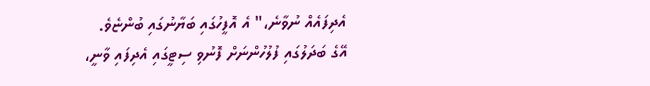އެދިފައެއް ނުވާނެ،" އެ އޮފީހުގައި ބަޔާނުގައި ބުންޏެވެ.
އޭގެ ބަދަލުގައި ފުލުހުންނަށް ފޮނުވި ސިޓީގައި އެދިފައި ވާނީ،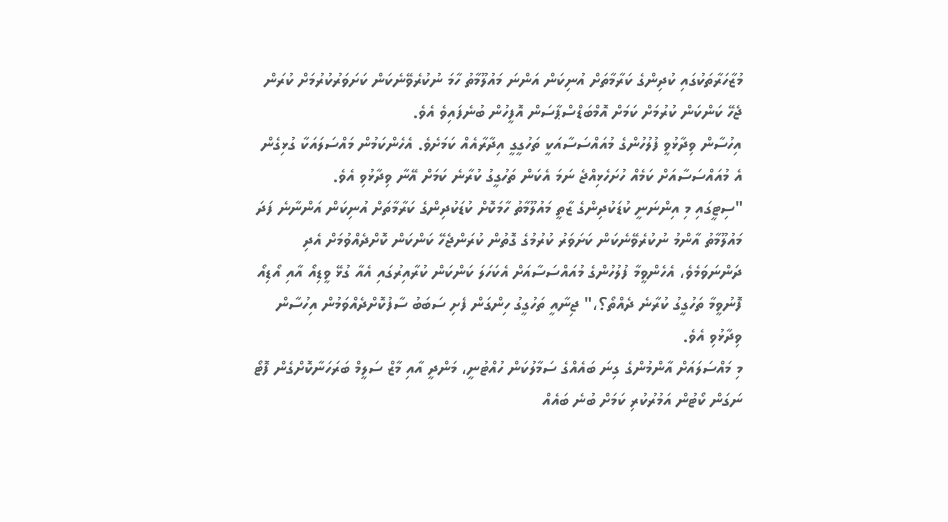މުޒާހަރާތަކުގައި ކުދިންގެ ކަރާމާތަށް އުނިކަން އަންނަ މައުލޫމާތު ހާމަ ނުކުރެވޭނެކަން ކަށަވަރުކުރުމަށް ކުރަން ޖެހޭ ކަންކަން ކުރުމަށް ކަމަށް އޮމްބަޑްސްޕާސަން އޮފީހުން ބުނެފައިވެ އެވެ.
އިހުސާން ވިދާޅުވީ ފުލުހުންގެ މުއައްސަސާއަކީ ތަހުގީގީ އިދާރާއެއް ކަމަށެވެ. އެހެންކަމުން މައްސަލައަކާ ގުޅިގެން އެ މުއައްސަސާއަށް ކަމެއް ހުށަހެޅިއްޖެ ނަމަ އެކަން ތަހުގީގު ކުރާނެ ކަމަށް އޭނާ ވިދާޅުވި އެވެ.
"ސިޓީގައި މި އިންނަނީ ކުޑަކުދިންގެ ޒާތީ މައުލޫމާތު ހާމަކޮށް ކުޑަކުދިންގެ ކަރާމާތަށް އުނިކަން އަންނާނެ ފަދަ މައުލޫމާތު އާންމު ނުކުރެވޭނެކަން ކަށަވަރު ކުރުމުގެ ގޮތުން ކުރަންޖެހޭ ކަންކަން ކޮށްދެއްވުމަށް އެދި ދަންނަވަމެވެ، އެހެންވީމާ ފުލުހުންގެ މުއައްސަސާއަށް އެކަހަލަ ކަންކަން ކުރާއިރުގައި އެއާ ގުޅޭ ވީޑިއޯ އާއި އޯޑިއޯ ފޮނުވީމާ ތަހުގީގު ކުރާނެ ދެއްތޯ؟،" ޖިނާއީ ތަހުގީގު ހިންގަން ފެށި ސަބަބު ސާފުކޮށްދެއްވަމުން އިހުސާން ވިދާޅުވި އެވެ.
މި މައްސަލައަށް އާންމުންގެ ގިނަ ބައެއްގެ ސަމާލުކަން ހުއްޓުނީ، މަންދީ އާއި މާޒް ސަލީމް ބަރަހަނާކޮށްގެން ފޮޓޯ ނަގަން ކޯޓުން އަމުރުކުރި ކަމަށް ބުނެ ބައެއް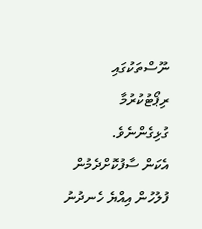ނޫސްތަކުގައި ރިޕޯޓުކުރުމާ ގުޅިގެންނެވެ.
އެކަން ސާފުކޮށްދެމުން ފުލުހުން އިއްޔެ ހެނދުނު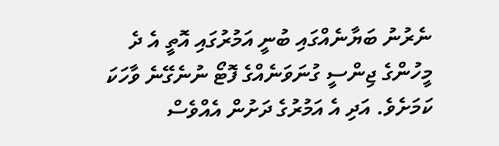ނެރުނު ބަޔާނެއްގައި ބުނީ އަމުރުގައި އޮތީ އެ ދެ މީހުންގެ ޖިންސީ ގުނަވަނެއްގެ ފޮޓޯ ނުނެގޭނެ ވާހަކަ ކަމަށެވެ. އަދި އެ އަމުރުގެ ދަށުން އެއްވެސް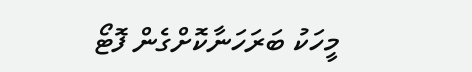މީހަކު ބަރަހަނާކޮށްގެން ފޮޓޯ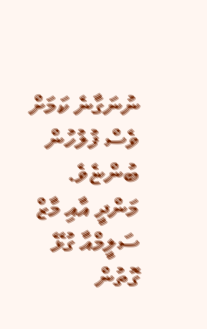ނުނަގާނެ ކަމަށް ވެސް ފުލުހުން ބުންޏެވެ.
މަންދީ އާއި މާޒް ސަލީމްއާ ގުޅޭ ގޮތުން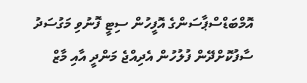އޮމްބަޑްސްޕާސަންގެ އޮފީހުން ސިޓީ ފޮނުވި މަގުސަދު ސާފުކޮށްދޭން ފުލުހުން އެދިއްޖެ މަންދީ އާއި މާޒް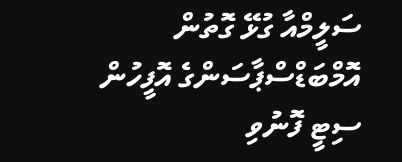ސަލީމްއާ ގުޅޭ ގޮތުން އޮމްބަޑްސްޕާސަންގެ އޮފީހުން ސިޓީ ފޮނުވި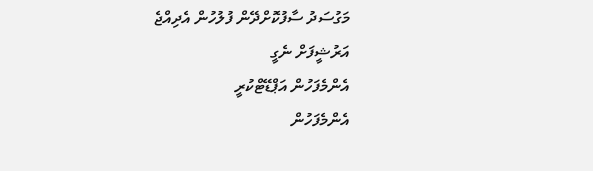މަގުސަދު ސާފުކޮށްދޭން ފުލުހުން އެދިއްޖެ
އަރުޝީފަށް ނެގީ
އެންމެފަހުން އަޕްޑޭޓްކުރީ
އެންމެފަހުން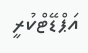އަޕްޑޭޓްކުރީ